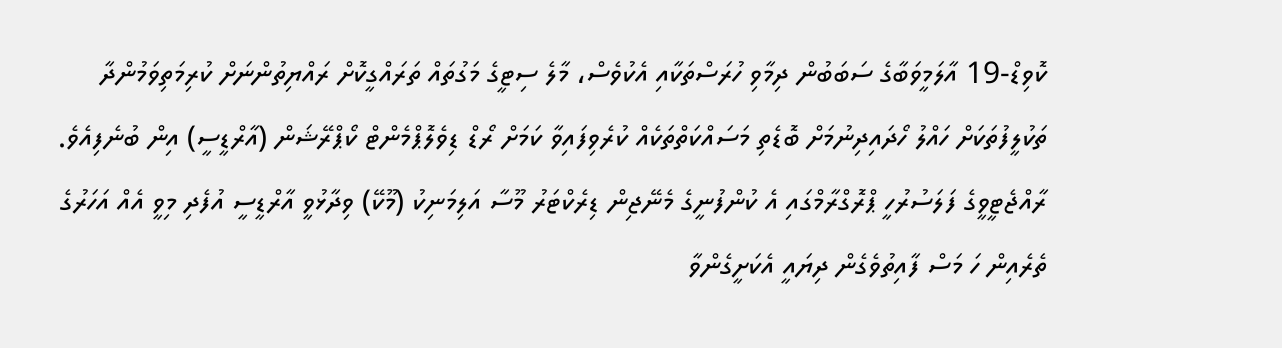ކޮވިޑް-19 އާލަމީވަބާގެ ސަބަބުން ދިމާވި ހުރަސްތަކާއި އެކުވެސް، މާލެ ސިޓީގެ މަގުތައް ތަރައްގީކޮށް ރައްޔިތުންނަށް ކުރިމަތިވަމުންދާ ތަކުލީފުތަކަށް ހައްލު ހޯދައިދިނުމަށް ބޮޑެތި މަސައްކަތްތަކެއް ކުރެވިފައިވާ ކަމަށް ރޯޑް ޑިވެލޮޕްމެންޓް ކޯޕްރޭޝަން (އާރްޑީސީ) އިން ބުނެފިއެވެ.
ރާއްޖެޓީވީގެ ފަލަސުރުހީ ޕްރޮގްރާމްގައި އެ ކުންފުނީގެ މެނޭޖިން ޑިރެކްޓަރު މޫސާ އަލިމަނިކު (މޫކޭ) ވިދާޅުވީ އާރްޑީސީ އުފެދި މިވީ އެއް އަހަރުގެ ތެރެއިން ހަ މަސް ފާއިތުވެގެން ދިޔައީ އެކަށީގެންވާ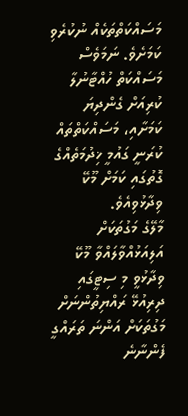މަސައްކަތްތަކެއް ނުކުރެވި ކަމަށެވެ. ނަމަވެސް މަސައްކަތް ހުއްޓާނުލާ ކުރިއަށް ގެންދިޔަ ކަމަށާއި، މަސައްކަތްތައް ކުރަނީ ގައުމީ ޚިދުމަތެއްގެ ގޮތުގައި ކަމަށް މޫކޭ ވިދާޅުވިއެވެ.
މާލޭގެ މަގުތަކަށް އަލިއަޅުއްވާލައްވާ މޫކޭ ވިދާޅުވީ މި ސިޓީގައި ދިރިއުޅޭ ރައްޔިތުންނަށް މަގުތަކަށް އަންނަ ތަރައްގީ ފެންނާނެ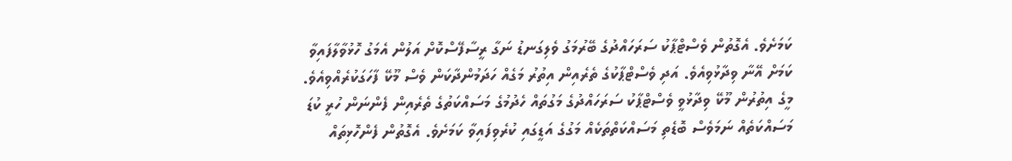ކަމަށެވެ. އެގޮތުން ވެސްޓްޕާކު ސަރަހައްދުގެ ބޭރުމަގު ވެލިގަނޑު ނަގާ ރީސާފޭސްކޮށް އަލުން އެމަގު ހޮޅުވާލާފައިވާ ކަމަށް އޭނާ ވިދާޅުވިއެވެ. އަދި ވެސްޓްޕާކުގެ ތެރެއިން އިތުރު މަގެއް ހަދަމުންދާކަން ވެސް މޫކޭ ފާހަގަކުރެއްވިއެވެ.
މީގެ އިތުރުން މޫކޭ ވިދާޅުވީ ވެސްޓްޕާކު ސަރަހައްދުގެ މަގުތައް ހެދުމުގެ މަސައްކަތުގެ ތެރެއިން ފެންނަން ހުރީ ކުޑަ މަސައްކަތެއް ނަމަވެސް ބޮޑެތި މަސައްކަތްތަކެއް މަގުގެ އަޑީގައި ކުރެވިފައިވާ ކަމަށެވެ. އެގޮތުން ފެންހޮޅިތައް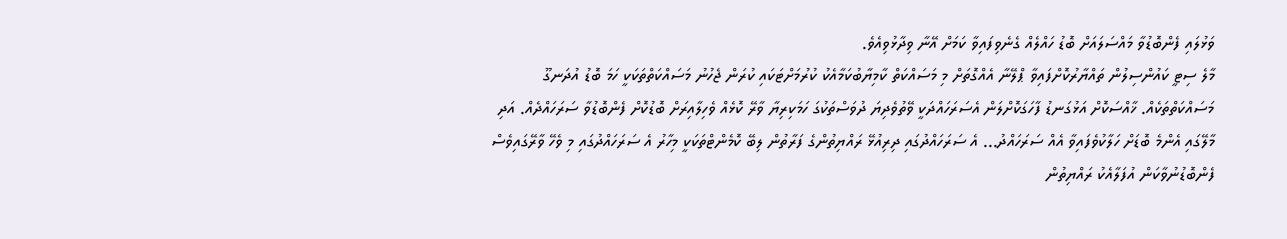ވަޅުލައި ފެންބޮޑުވާ މައްސަލައަށް ބޮޑު ހައްލެއް ގެނެވިފައިވާ ކަމަށް އޭނާ ވިދާޅުވިއެވެ.
މާލެ ސިޓީ ކައުންސިލުން ތައްޔާރުކޮށްފައިވާ ޕްލޭނާ އެއްގޮތަށް މި މަސައްކަތް ކާމިޔާބުކަމާއެކު ކުރުމަށްޓަކައި ކުރަން ޖެހުނު މަސައްކަތްތަކަކީ ހަމަ ބޮޑު އުދަނގޫ މަސައްކަތްތަކެއް. ޚާއްސަކޮށް އަޅުގަނޑު ފާހަގަކޮށްލަން އެސަރަހައްދަކީ ވޭތުވެދިޔަ ދުވަސްތަކުގަ ހަމަކިރިޔާ ވާރޭ ކޮޅެއް ވެހިލާއިރަށް ބޮޑުކޮށް ފެންބޮޑުވާ ސަރަހައްދެއް. އަދި މާލޭގައި އެންމެ ބޮޑަށް ހަލާކުވެފައިވާ އެއް ސަރަހައްދު... އެ ސަރަހައްދުގައި ދިރިއުޅޭ ރައްޔިތުންގެ ފަރާތުން ލިބޭ ކޮމެންޓްތަކަކީ މިހާރު އެ ސަރަހައްދުގައި މި ވެހޭ ވާރޭގައިވެސް ފެންބޮޑުނުވާކަން އުފަލާއެކު ރައްޔިތުން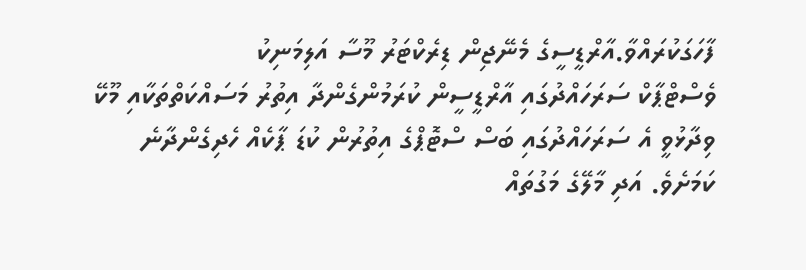ފާހަގަކުރައްވާ.އާރްޑީސީގެ މެނޭޖިން ޑިރެކްޓަރު މޫސާ އަލިމަނިކު
ވެސްޓްޕާކް ސަރަހައްދުގައި އާރްޑީސީން ކުރަމުންގެންދާ އިތުރު މަސައްކަތްތަކާއި މޫކޭ ވިދާޅުވީ އެ ސަރަހައްދުގައި ބަސް ސްޓޮޕްގެ އިތުރުން ކުޑަ ޕާކެއް ހެދިގެންދާނެ ކަމަށެވެ. އަދި މާލޭގެ މަގުތައް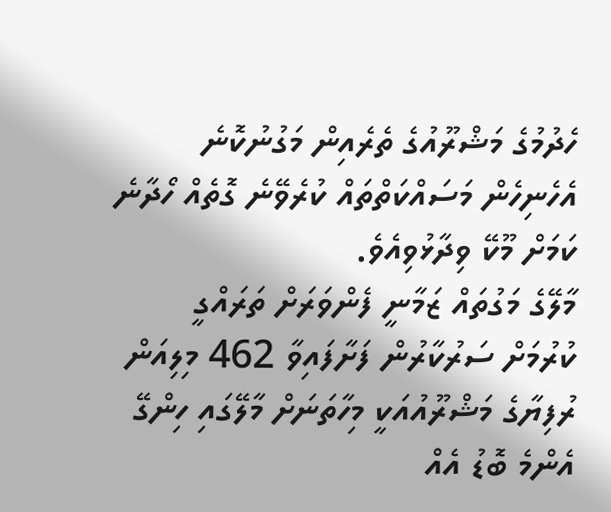ހެދުމުގެ މަޝްރޫއުގެ ތެރެއިން މަގުނުކޮނެ އެހެނިހެން މަސައްކަތްތައް ކުރެވޭނެ ގޮތެއް ހޯދާނެ ކަމަށް މޫކޭ ވިދާޅުވިއެވެ.
މާލޭގެ މަގުތައް ޒަމާނީ ފެންވަރަށް ތަރައްގީ ކުރުމަށް ސަރުކާރުން ފަށާފައިވާ 462 މިލިއަން ރުފިޔާގެ މަޝްރޫއުއަކީ މިހާތަނަށް މާލޭގައި ހިންގޭ އެންމެ ބޮޑު އެއް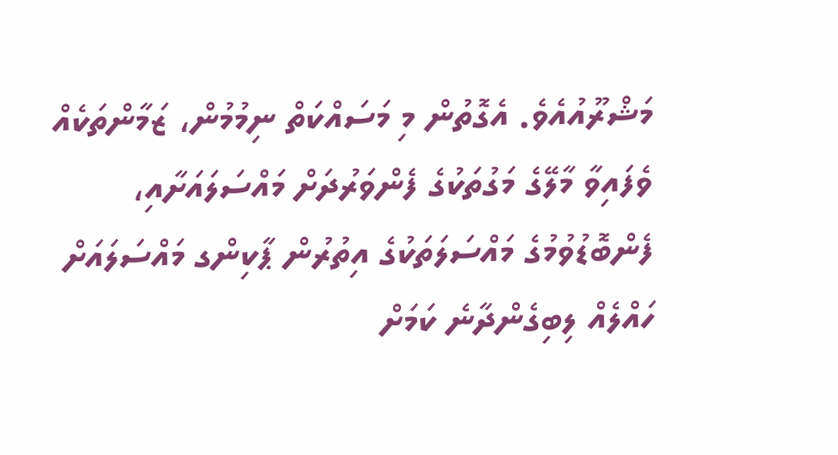މަޝްރޫއުއެވެ. އެގޮތުން މި މަސައްކަތް ނިމުމުން، ޒަމާންތަކެއް ވެފައިވާ މާލޭގެ މަގުތަކުގެ ފެންވަރުދަށް މައްސަލައަށާއި، ފެންބޮޑުވުމުގެ މައްސަލަތަކުގެ އިތުރުން ޕާކިންގ މައްސަލައަށް ހައްލެއް ލިބިގެންދާނެ ކަމަށް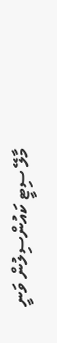މާލޭ ސިޓީ ކައުންސިލުން ވަނީ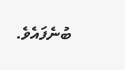ބުނެފައެވެ.